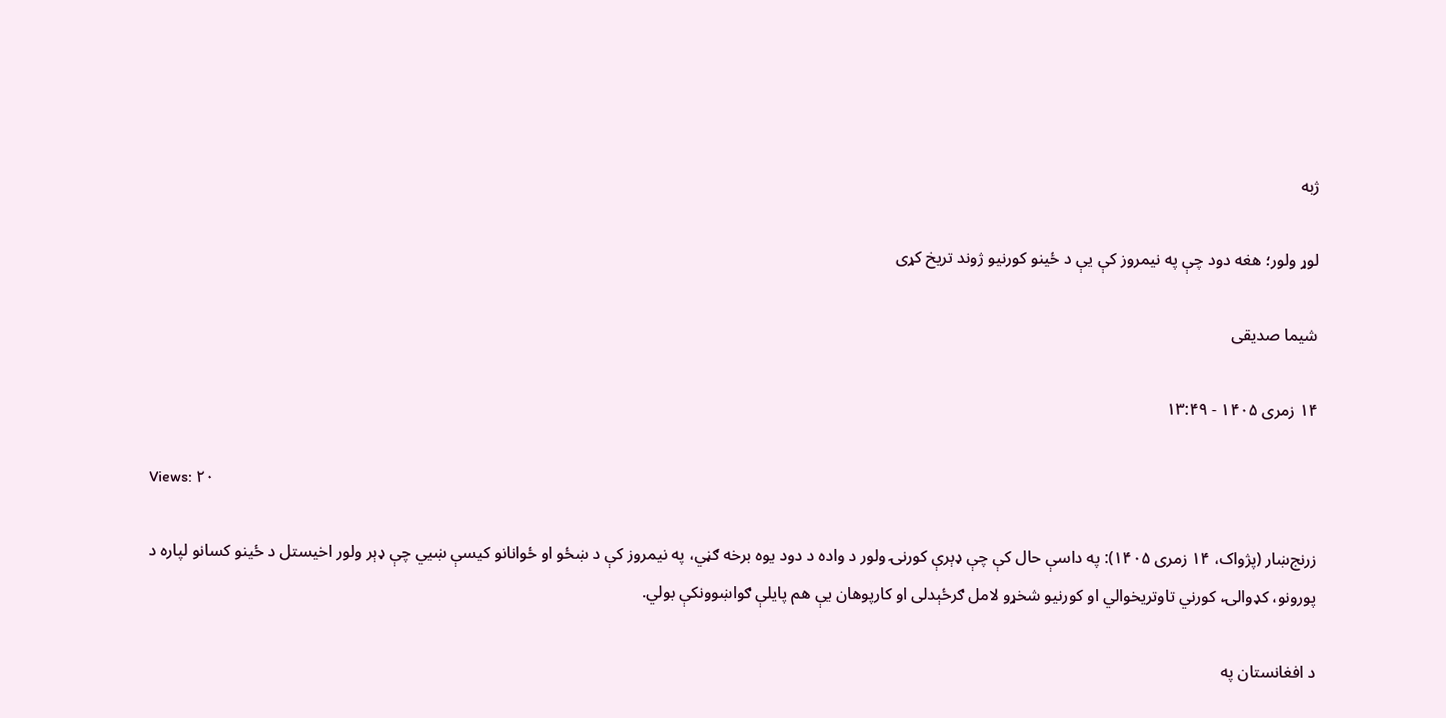ژبه

لوړ ولور؛ هغه دود چې په نیمروز کې یې د ځینو کورنیو ژوند تریخ کړی

شیما صدیقی

۱۴ زمری ۱۴۰۵ - ۱۳:۴۹

Views: ۲۰

زرنج‌ښار (پژواک، ۱۴ زمری ۱۴۰۵): په داسې حال کې چې ډېرې کورنۍ ولور د واده د دود یوه برخه ګڼي، په نیمروز کې د ښځو او ځوانانو کیسې ښيي چې ډېر ولور اخیستل د ځینو کسانو لپاره د پورونو، کډوالۍ، کورني تاوتریخوالي او کورنیو شخړو لامل ګرځېدلی او کارپوهان یې هم پایلې ګواښوونکې بولي.

د افغانستان په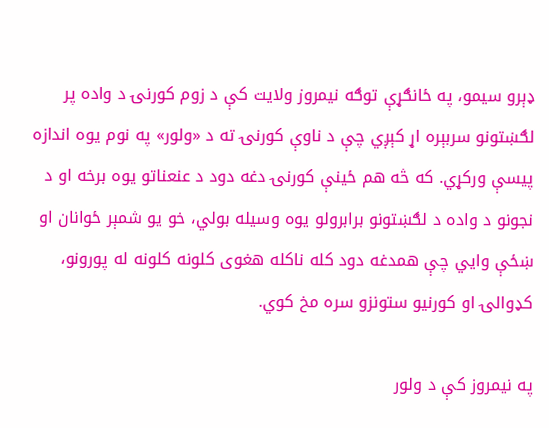ډېرو سیمو، په ځانګړې توګه نیمروز ولایت کې د زوم کورنۍ د واده پر لګښتونو سربېره اړ کېږي چې د ناوې کورنۍ ته د «ولور» په نوم یوه اندازه پیسې ورکړي. که څه هم ځینې کورنۍ دغه دود د عنعناتو یوه برخه او د نجونو د واده د لګښتونو برابرولو یوه وسیله بولي، خو یو شمېر ځوانان او ښځې وایي چې همدغه دود کله ناکله هغوی کلونه کلونه له پورونو، کډوالۍ او کورنیو ستونزو سره مخ کوي.

په نیمروز کې د ولور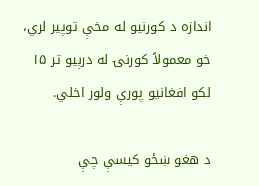اندازه د کورنیو له مخې توپیر لري، خو معمولاً کورنۍ له درېیو تر ۱۵ لکو افغانیو پورې ولور اخلي.

د هغو ښځو کیسې چې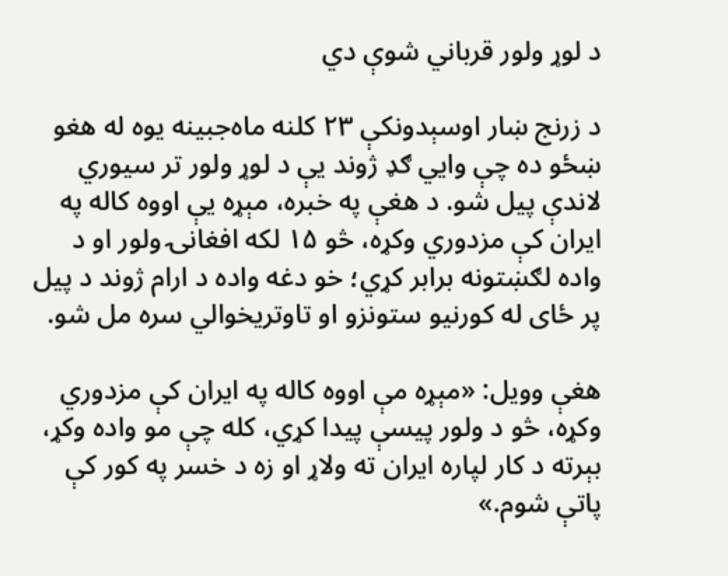د لوړ ولور قرباني شوې دي

د زرنج ښار اوسېدونکې ۲۳ کلنه ماه‌جبینه یوه له هغو ښځو ده چې وایي ګډ ژوند یې د لوړ ولور تر سیوري لاندې پیل شو. د هغې په خبره، مېړه یې اووه کاله په ایران کې مزدوري وکړه، څو ۱۵ لکه افغانۍ ولور او د واده لګښتونه برابر کړي؛ خو دغه واده د ارام ژوند د پیل پر ځای له کورنیو ستونزو او تاوتریخوالي سره مل شو.

هغې وویل: «مېړه مې اووه کاله په ایران کې مزدوري وکړه، څو د ولور پیسې پیدا کړي، کله چې مو واده وکړ، بېرته د کار لپاره ایران ته ولاړ او زه د خسر په کور کې پاتې شوم.»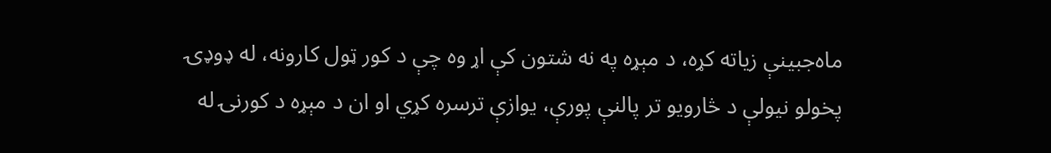ماه‌جبینې زیاته کړه، د مېړه په نه شتون کې اړ وه چې د کور ټول کارونه، له ډوډۍ پخولو نیولې د څارويو تر پالنې پورې، یوازې ترسره کړي او ان د مېړه د کورنۍ له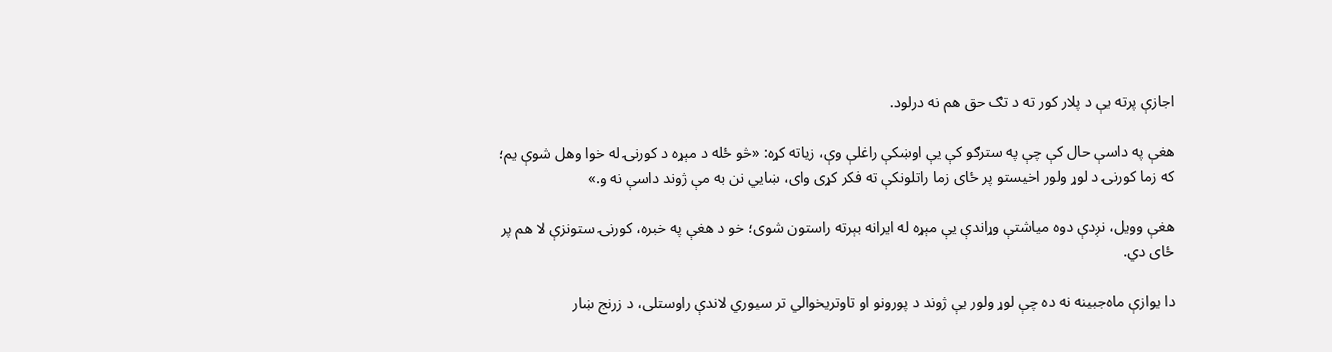اجازې پرته یې د پلار کور ته د تګ حق هم نه درلود.

هغې په داسې حال کې چې په سترګو کې یې اوښکې راغلې وې، زیاته کړه: «څو ځله د مېړه د کورنۍ له خوا وهل شوې یم؛ که زما کورنۍ د لوړ ولور اخیستو پر ځای زما راتلونکې ته فکر کړی وای، ښایي نن به مې ژوند داسې نه و.»

هغې وویل، نږدې دوه میاشتې وړاندې یې مېړه له ایرانه بېرته راستون شوی؛ خو د هغې په خبره، کورنۍ ستونزې لا هم پر ځای دي.

دا یوازې ماه‌جبینه نه ده چې لوړ ولور یې ژوند د پورونو او تاوتریخوالي تر سیوري لاندې راوستلی، د زرنج ښار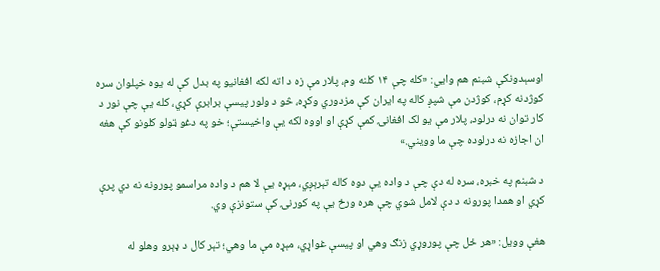اوسېدونکې شبنم هم وایي: «کله چې ۱۴ کلنه وم، پلار مې زه د اته لکه افغانیو په بدل کې له یوه خپلوان سره کوژدنه کړم، کوژدن مې شپږ کاله په ایران کې مزدوري وکړه، څو د ولور پیسې برابرې کړي، کله یې چې نور د کار توان نه درلود، پلار مې یو لک افغانۍ کمې کړې او اووه لکه یې واخیستې؛ خو په دغو ټولو کلونو کې هغه ان اجازه نه درلوده چې ما وویني.»

د شبنم په خبره، سره له دې چې د واده یې دوه کاله تېرېږي، مېړه یې لا هم د واده مراسمو پورونه نه دي پرې کړي او همدا پورونه د دې لامل شوي چې هره ورځ یې په کورنۍ کې ستونزې وي.

هغې وویل: «هر ځل چې پوروړي زنګ وهي او پیسې غواړي، مېړه مې ما وهي؛ تېر کال د ډېرو وهلو له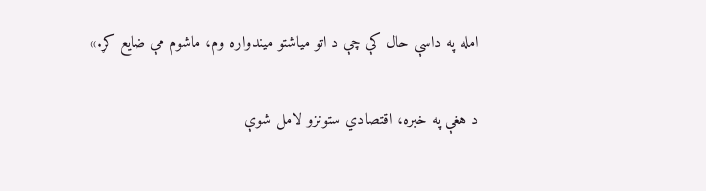امله په داسې حال کې چې د اتو میاشتو میندواره وم، ماشوم مې ضایع کړ.»

د هغې په خبره، اقتصادي ستونزو لامل شوې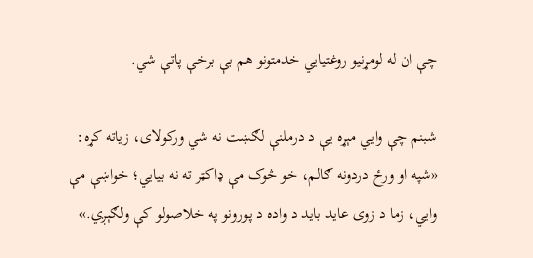چې ان له لومړنیو روغتیايي خدمتونو هم بې برخې پاتې شي.

شبنم چې وایي مېړه یې د درملنې لګښت نه شي ورکولای، زیاته کړه: «شپه او ورځ دردونه ګالم، خو څوک مې ډاکټر ته نه بیايي؛ خواښې مې وایي، زما د زوی عاید باید د واده د پورونو په خلاصولو کې ولګېږي.»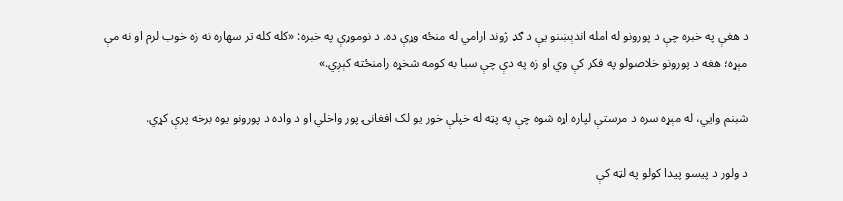د هغې په خبره چې د پورونو له امله اندېښنو یې د ګډ ژوند ارامي له منځه وړې ده. د نوموړې په خبره: «کله کله تر سهاره نه زه خوب لرم او نه مې مېړه؛ هغه د پورونو خلاصولو په فکر کې وي او زه په دې چې سبا به کومه شخړه رامنځته کېږي.»

شبنم وایي، له مېړه سره د مرستې لپاره اړه شوه چې په پټه له خپلې خور یو لک افغانۍ پور واخلي او د واده د پورونو یوه برخه پرې کړي.

د ولور د پیسو پیدا کولو په لټه کې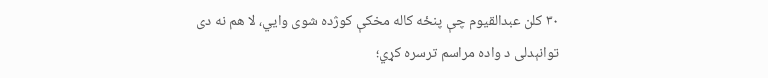۳۰ کلن عبدالقیوم چې پنځه کاله مخکې کوژده شوی وایي، لا هم نه دی توانېدلی د واده مراسم ترسره کړي؛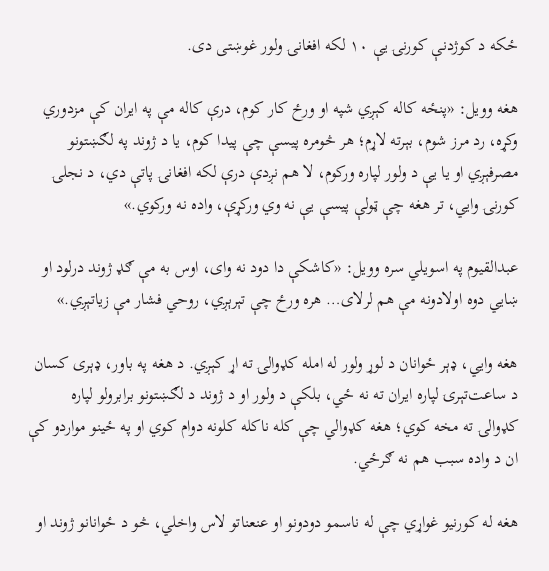ځکه د کوژدنې کورنۍ یې ۱۰ لکه افغانۍ ولور غوښتی دی.

هغه وویل: «پنځه کاله کېږي شپه او ورځ کار کوم، درې کاله مې په ایران کې مزدوري وکړه، رد مرز شوم، بېرته لاړم؛ هر څومره پیسې چې پیدا کوم، یا د ژوند په لګښتونو مصرفېږي او یا یې د ولور لپاره ورکوم، لا هم نږدې درې لکه افغانۍ پاتې دي، د نجلۍ کورنۍ وایي، تر هغه چې ټولې پیسې یې نه وي ورکړې، واده نه ورکوي.»

عبدالقیوم په اسویلي سره وویل: «کاشکې دا دود نه وای، اوس به مې ګډ ژوند درلود او ښایي دوه اولادونه مې هم لرلای… هره ورځ چې تېرېږي، روحي فشار مې زیاتېږي.»

هغه وایي، ډېر ځوانان د لوړ ولور له امله کډوالۍ ته اړ کېږي. د هغه په باور، ډېری کسان د ساعت‌تېرۍ لپاره ایران ته نه ځي، بلکې د ولور او د ژوند د لګښتونو برابرولو لپاره کډوالۍ ته مخه کوي؛ هغه کډوالي چې کله ناکله کلونه دوام کوي او په ځینو مواردو کې ان د واده سبب هم نه ګرځي.

هغه له کورنیو غواړي چې له ناسمو دودونو او عنعناتو لاس واخلي، څو د ځوانانو ژوند او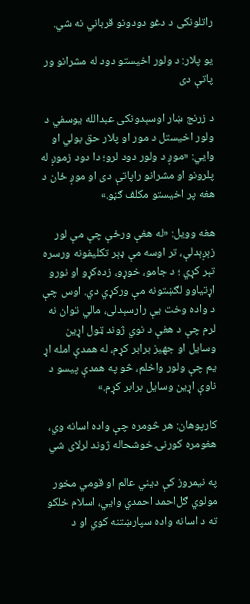راتلونکی د دغو دودونو قرباني نه شي.

یو پلار: د ولور اخیستو دود له مشرانو ور پاتې دی

د زرنج ښار اوسېدونکی عبدالله یوسفي د ولور اخیستل د مور او پلار حق بولي او وایي: «موږ د ولور دود لرو؛ دا دود زموږ له پلرونو او مشرانو راپاتې دی او موږ ځان د هغه پر اخیستو مکلف ګڼو.»

هغه وویل: «له هغې ورځې چې مې لور زېږېدلې، تر اوسه مې ډېر تکلیفونه ورسره تېر کړي ؛ د جامو، خوړو، زده‌کړو او نورو اړتیاوو لګښتونه مې ورکړي دي. اوس چې د واده وخت یې رارسېدلی، مالي توان نه لرم چې د هغې د نوي ژوند ټول اړین وسایل او جهیز برابر کړم، له همدې امله اړ یم چې ولور واخلم، څو په همدې پیسو د ناوې اړین وسایل برابر کړم.»

کارپوهان: هر څومره چې واده اسانه وي، هغومره کورنۍ خوشحاله ژوند لرلای شي

په نیمروز کې دیني عالم او قومي مخور مولوي ګل‌احمد احمدي وایي، اسلام خلکو ته د اسانه واده سپارښتنه کوي او د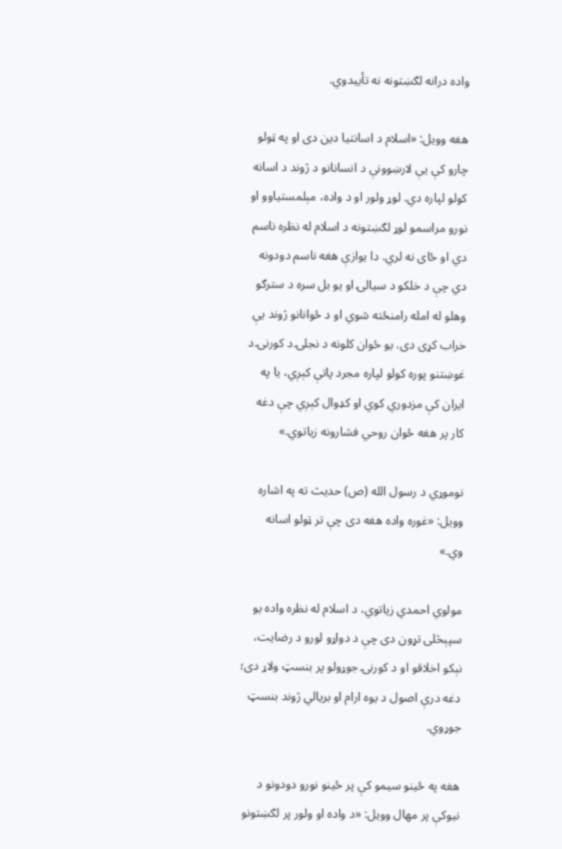واده درانه لګښتونه نه تأییدوي.

هغه وویل: «اسلام د اسانتیا دین دی او په ټولو چارو کې یې لارښوونې د انسانانو د ژوند د اسانه کولو لپاره دي. لوړ ولور او د واده، مېلمستیاوو او نورو مراسمو لوړ لګښتونه د اسلام له نظره ناسم دي او ځای نه لري. دا یوازې هغه ناسم دودونه دي چې د خلکو د سیالۍ او یو بل سره د سترګو وهلو له امله رامنځته شوي او د ځوانانو ژوند یې خراب کړی دی. یو ځوان کلونه د نجلۍ د کورنۍ د غوښتنو پوره کولو لپاره مجرد پاتې کېږي، یا په ایران کې مزدوري کوي او کډوال کېږي چې دغه کار پر هغه ځوان روحي فشارونه زیاتوي.»

نوموړي د رسول الله (ص) حدیث ته په اشاره وویل: «غوره واده هغه دی چې تر ټولو اسانه وي.»

مولوي احمدي زیاتوي، د اسلام له نظره واده یو سپېڅلی تړون دی چې د دواړو لورو د رضایت، نېکو اخلاقو او د کورنۍ جوړولو پر بنسټ ولاړ دی؛ دغه درې اصول د یوه ارام او بریالي ژوند بنسټ جوړوي.

هغه په ځینو سیمو کې پر ځینو نورو دودونو د نیوکې پر مهال وویل: «د واده او ولور پر لګښتونو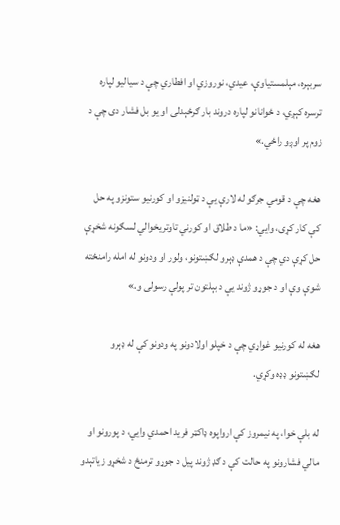سربېره، مېلمستیاوې، عیدي، نوروزي او افطاري چې د سیالیو لپاره ترسره کېږي، د ځوانانو لپاره دروند بار ګرځېدلی او یو بل فشار دی چې د زوم پر اوږو راځي.»

هغه چې د قومي جرګو له لارې یې د ټولنیزو او کورنیو ستونزو په حل کې کار کړی، وایي: «ما د طلاق او کورني تاوتریخوالي لسګونه شخړې حل کړې دي چې د همدې ډېرو لګښتونو، ولور او ودونو له امله رامنځته شوې وې او د جوړو ژوند یې د بېلتون تر پولې رسولی و.»

هغه له کورنیو غواړي چې د خپلو اولادونو په ودونو کې له ډېرو لګښتونو ډډه وکړي.

له بلې خوا، په نیمروز کې ارواپوه ډاکټر فرید احمدي وایي، د پورونو او مالي فشارونو په حالت کې د ګډ ژوند پیل د جوړو ترمنځ د شخړو زیاتېدو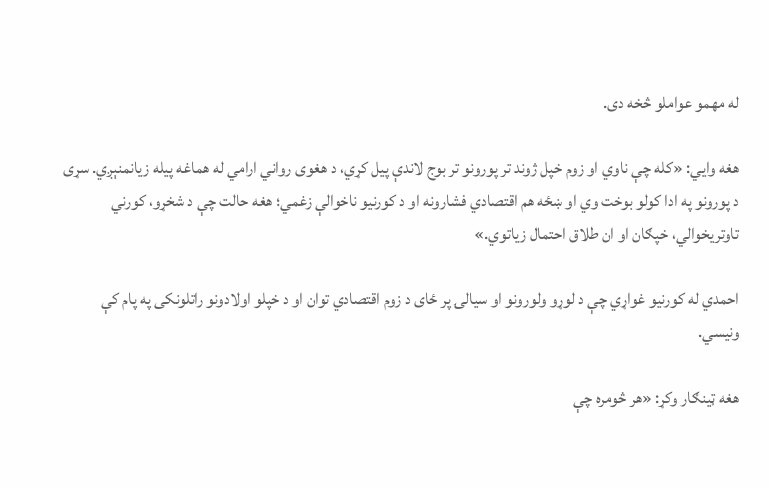له مهمو عواملو څخه دی.

هغه وایي: «کله چې ناوي او زوم خپل ژوند تر پورونو تر بوج لاندې پیل کړي، د هغوی رواني ارامي له هماغه پیله زیانمنېږي. سړی د پورونو په ادا کولو بوخت وي او ښځه هم اقتصادي فشارونه او د کورنیو ناخوالې زغمي؛ هغه حالت چې د شخړو، کورني تاوتریخوالي، خپګان او ان طلاق احتمال زیاتوي.»

احمدي له کورنیو غواړي چې د لوړو ولورونو او سیالۍ پر ځای د زوم اقتصادي توان او د خپلو اولادونو راتلونکی په پام کې ونیسي.

هغه ټینګار وکړ: «هر څومره چې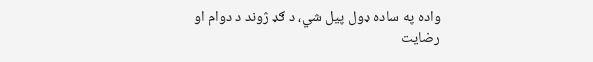واده په ساده ډول پیل شي، د ګډ ژوند د دوام او رضایت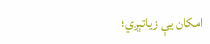امکان یې زیاتېږي؛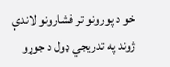خو د پورونو تر فشارونو لاندې ژوند په تدریجي ډول د جوړو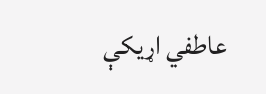عاطفي اړیکې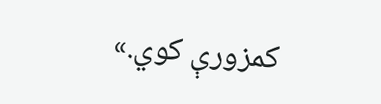کمزورې کوي.»